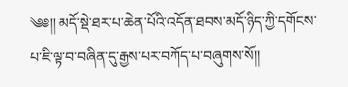༄༅།། མདོ་སྡེ་ཐར་པ་ཆེན་པོའི་འདོན་ཐབས་མདོ་ཉིད་ཀྱི་དགོངས་པ་ཇི་ལྟ་བ་བཞིན་དུ་རྒྱས་པར་བཀོད་པ་བཞུགས་སོ།།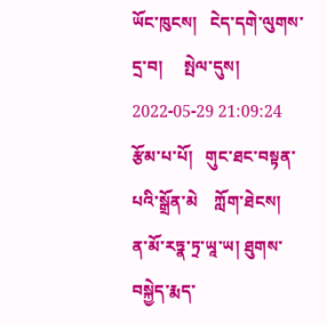ཡོང་ཁུངས།   ངེད་དགེ་ལུགས་དྲ་བ།     སྤེལ་དུས།  2022-05-29 21:09:24     རྩོམ་པ་པོ།   གུང་ཐང་བསྟན་པའི་སྒྲོན་མེ    ཀློག་ཐེངས།
ན་མོ་རཏྣ་ཏྲ་ཡཱ་ཡ། ཐུགས་བསྐྱེད་རྨད་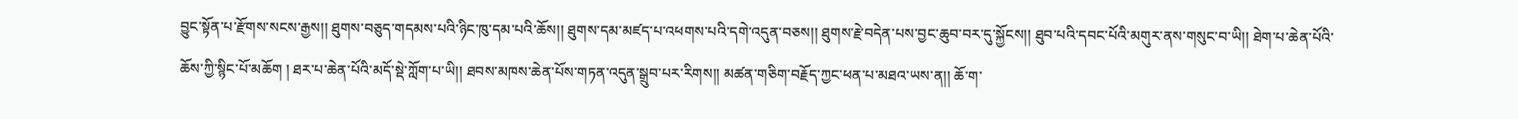བྱུང་སྟོན་པ་རྫོགས་སངས་རྒྱས།། ཐུགས་བཅུད་གདམས་པའི་ཉིང་ཁུ་དམ་པའི་ཆོས།། ཐུགས་དམ་མཛད་པ་འཕགས་པའི་དགེ་འདུན་བཅས།། ཐུགས་རྗེ་བདེན་པས་བྱང་ཆུབ་བར་དུ་སྐྱོངས།། ཐུབ་པའི་དབང་པོའི་མགུར་ནས་གསུང་བ་ཡི།། ཐེག་པ་ཆེན་པོའི་ཆོས་ཀྱི་སྙིང་པོ་མཆོག ། ཐར་པ་ཆེན་པོའི་མདོ་སྡེ་ཀློག་པ་ཡི།། ཐབས་མཁས་ཆེན་པོས་གཏན་འདུན་སྒྲུབ་པར་རིགས།། མཚན་གཅིག་བརྗོད་ཀྱང་ཕན་པ་མཐའ་ཡས་ན།། ཆོ་ག་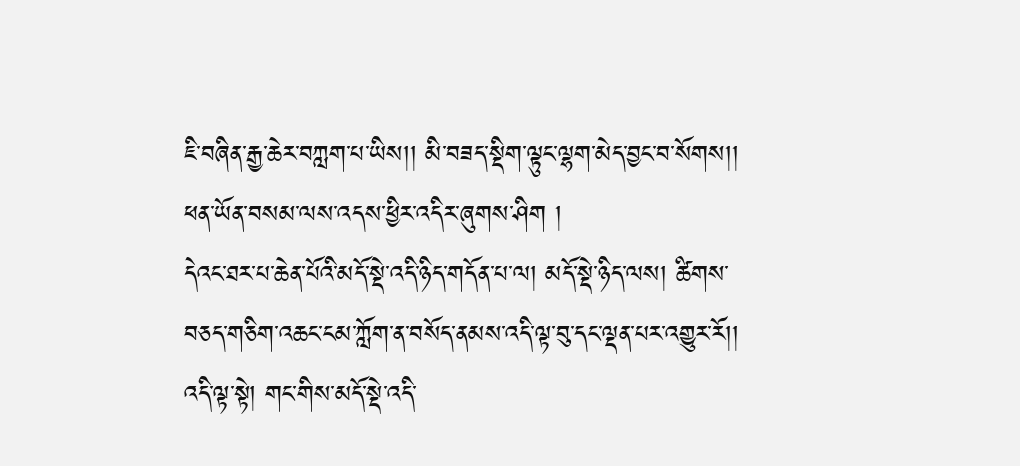ཇི་བཞིན་རྒྱ་ཆེར་བཀླག་པ་ཡིས།། མི་བཟད་སྡིག་ལྟུང་ལྷག་མེད་བྱང་བ་སོགས།། ཕན་ཡོན་བསམ་ལས་འདས་ཕྱིར་འདིར་ཞུགས་ཤིག །
དེའང་ཐར་པ་ཆེན་པོའི་མདོ་སྡེ་འདི་ཉིད་གདོན་པ་ལ། མདོ་སྡེ་ཉིད་ལས། ཚིགས་བཅད་གཅིག་འཆང་ངམ་ཀློག་ན་བསོད་ནམས་འདི་ལྟ་བུ་དང་ལྡན་པར་འགྱུར་རོ།། འདི་ལྟ་སྟེ། གང་གིས་མདོ་སྡེ་འདི་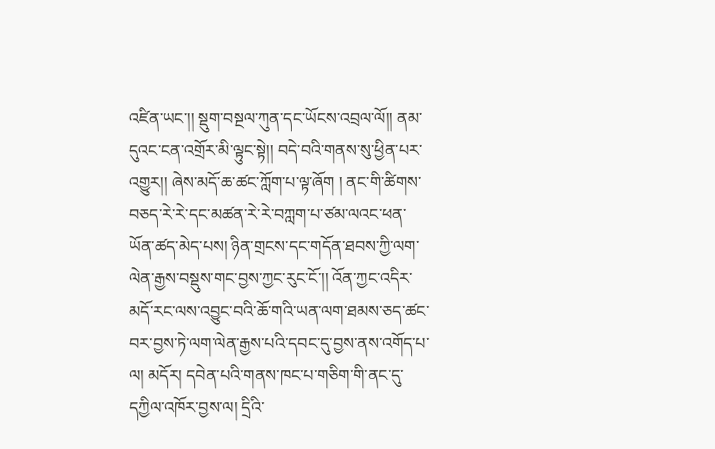འཛིན་ཡང་།། སྡུག་བསྔལ་ཀུན་དང་ཡོངས་འབྲལ་ལོ།། ནམ་དུའང་ངན་འགྲོར་མི་ལྟུང་སྟེ།། བདེ་བའི་གནས་སུ་ཕྱིན་པར་འགྱུར།། ཞེས་མདོ་ཆ་ཚང་ཀློག་པ་ལྟ་ཞོག ། ནང་གི་ཚིགས་བཅད་རེ་རེ་དང་མཚན་རེ་རེ་བཀླག་པ་ཙམ་ལའང་ཕན་ཡོན་ཚད་མེད་པས། ཉིན་གྲངས་དང་གདོན་ཐབས་ཀྱི་ལག་ལེན་རྒྱས་བསྡུས་གང་བྱས་ཀྱང་རུང་ངོ་།། འོན་ཀྱང་འདིར་མདོ་རང་ལས་འབྱུང་བའི་ཆོ་གའི་ཡན་ལག་ཐམས་ཅད་ཚང་བར་བྱས་ཏེ་ལག་ལེན་རྒྱས་པའི་དབང་དུ་བྱས་ནས་འགོད་པ་ལ། མདོར། དབེན་པའི་གནས་ཁང་པ་གཅིག་གི་ནང་དུ་དཀྱིལ་འཁོར་བྱས་ལ། དྲིའི་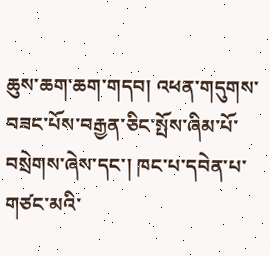ཆུས་ཆག་ཆག་གདབ། འཕན་གདུགས་བཟང་པོས་བརྒྱན་ཅིང་སྤོས་ཞིམ་པོ་བསྲེགས་ཞེས་དང་། ཁང་པ་དབེན་པ་གཙང་མའི་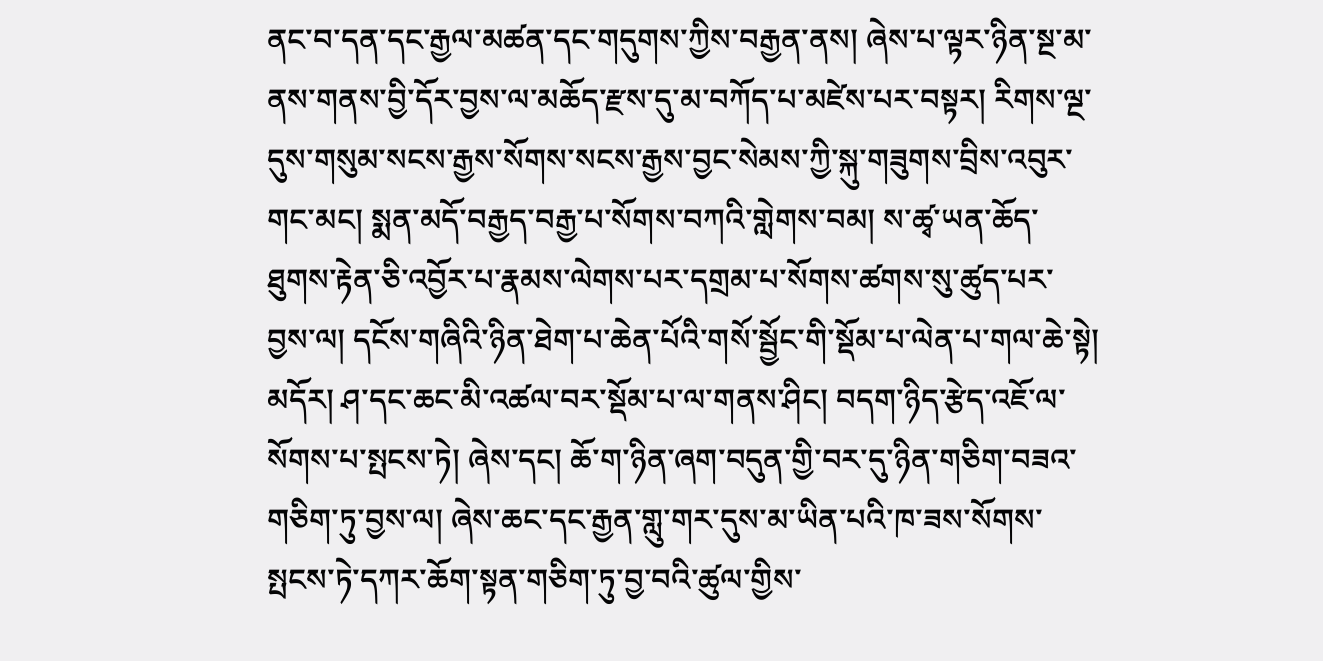ནང་བ་དན་དང་རྒྱལ་མཚན་དང་གདུགས་ཀྱིས་བརྒྱན་ནས། ཞེས་པ་ལྟར་ཉིན་སྔ་མ་ནས་གནས་བྱི་དོར་བྱས་ལ་མཆོད་རྫས་དུ་མ་བཀོད་པ་མཛེས་པར་བསྟར། རིགས་ལྔ་དུས་གསུམ་སངས་རྒྱས་སོགས་སངས་རྒྱས་བྱང་སེམས་ཀྱི་སྐུ་གཟུགས་བྲིས་འབུར་གང་མང། སྨན་མདོ་བརྒྱད་བརྒྱ་པ་སོགས་བཀའི་གླེགས་བམ། ས་ཚྭ་ཡན་ཆོད་ཐུགས་རྟེན་ཅི་འབྱོར་པ་རྣམས་ལེགས་པར་དགྲམ་པ་སོགས་ཚགས་སུ་ཚུད་པར་བྱས་ལ། དངོས་གཞིའི་ཉིན་ཐེག་པ་ཆེན་པོའི་གསོ་སྦྱོང་གི་སྡོམ་པ་ལེན་པ་གལ་ཆེ་སྟེ། མདོར། ཤ་དང་ཆང་མི་འཚལ་བར་སྡོམ་པ་ལ་གནས་ཤིང། བདག་ཉིད་རྩེད་འཇོ་ལ་སོགས་པ་སྤངས་ཏེ། ཞེས་དང། ཆོ་ག་ཉིན་ཞག་བདུན་གྱི་བར་དུ་ཉིན་གཅིག་བཟའ་གཅིག་ཏུ་བྱས་ལ། ཞེས་ཆང་དང་རྒྱན་གླུ་གར་དུས་མ་ཡིན་པའི་ཁ་ཟས་སོགས་སྤངས་ཏེ་དཀར་ཆོག་སྟན་གཅིག་ཏུ་བྱ་བའི་ཚུལ་གྱིས་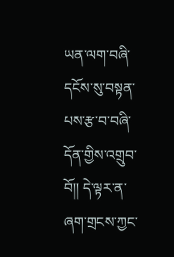ཡན་ལག་བཞི་དངོས་སུ་བསྟན་པས་རྩ་བ་བཞི་དོན་གྱིས་འགྲུབ་བོ།། དེ་ལྟར་ན་ཞག་གྲངས་ཀྱང་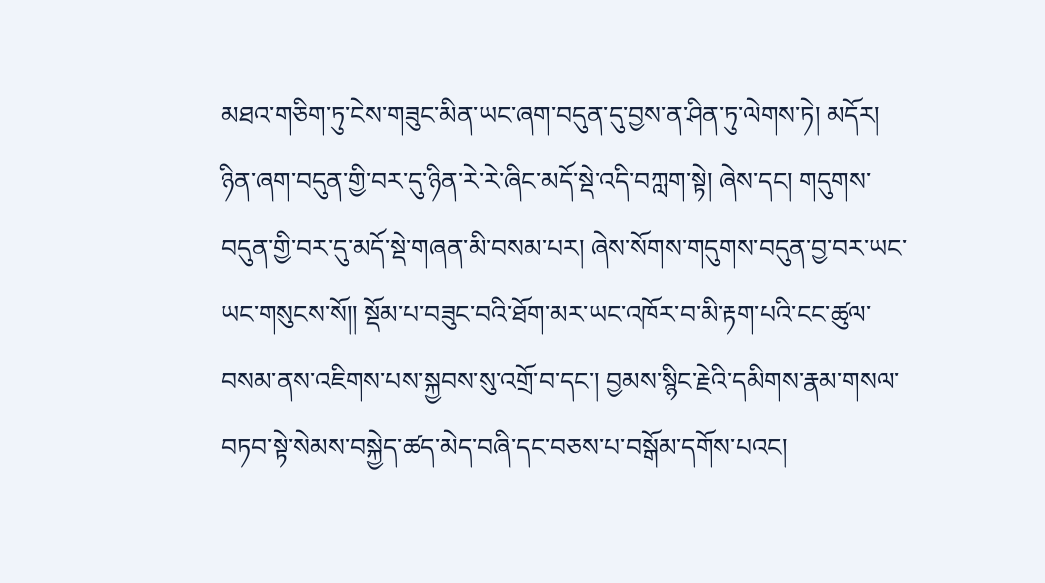མཐའ་གཅིག་ཏུ་ངེས་གཟུང་མིན་ཡང་ཞག་བདུན་དུ་བྱས་ན་ཤིན་ཏུ་ལེགས་ཏེ། མདོར། ཉིན་ཞག་བདུན་གྱི་བར་དུ་ཉིན་རེ་རེ་ཞིང་མདོ་སྡེ་འདི་བཀླག་སྟེ། ཞེས་དང། གདུགས་བདུན་གྱི་བར་དུ་མདོ་སྡེ་གཞན་མི་བསམ་པར། ཞེས་སོགས་གདུགས་བདུན་བྱ་བར་ཡང་ཡང་གསུངས་སོ།། སྡོམ་པ་བཟུང་བའི་ཐོག་མར་ཡང་འཁོར་བ་མི་རྟག་པའི་ངང་ཚུལ་བསམ་ནས་འཇིགས་པས་སྐྱབས་སུ་འགྲོ་བ་དང་། བྱམས་སྙིང་རྗེའི་དམིགས་རྣམ་གསལ་བཏབ་སྟེ་སེམས་བསྐྱེད་ཚད་མེད་བཞི་དང་བཅས་པ་བསྒོམ་དགོས་པའང།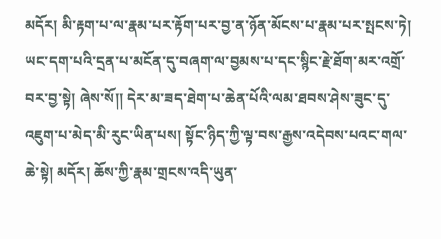མདོར། མི་རྟག་པ་ལ་རྣམ་པར་རྟོག་པར་བྱ་ན་ཉོན་མོངས་པ་རྣམ་པར་སྤངས་ཏེ། ཡང་དག་པའི་དྲན་པ་མངོན་དུ་བཞག་ལ་བྱམས་པ་དང་སྙིང་རྗེ་ཐོག་མར་འགྲོ་བར་བྱ་སྟེ། ཞེས་སོ།། དེར་མ་ཟད་ཐེག་པ་ཆེན་པོའི་ལམ་ཐབས་ཤེས་ཟུང་དུ་འཇུག་པ་མེད་མི་རུང་ཡིན་པས། སྟོང་ཉིད་ཀྱི་ལྟ་བས་རྒྱས་འདེབས་པའང་གལ་ཆེ་སྟེ། མདོར། ཆོས་ཀྱི་རྣམ་གྲངས་འདི་ཡུན་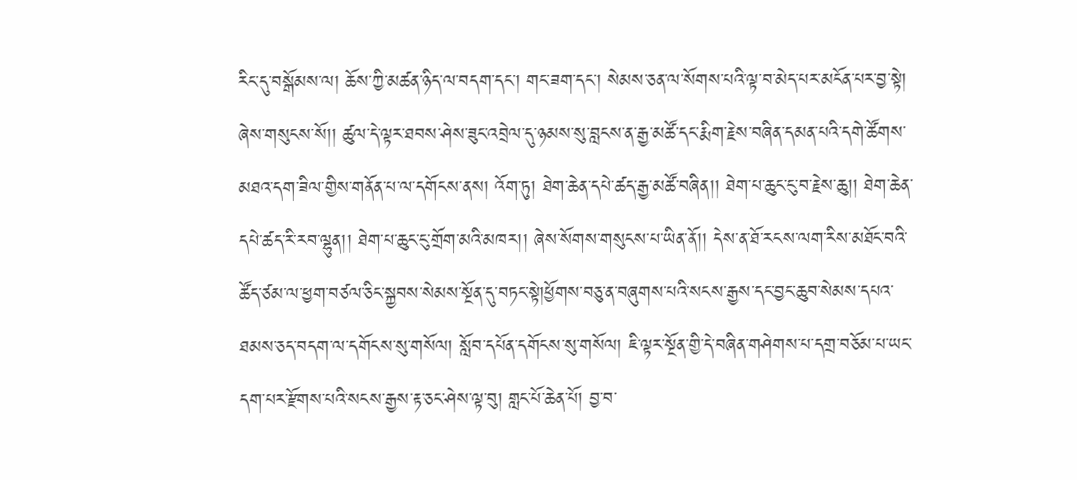རིང་དུ་བསྒོམས་ལ། ཆོས་ཀྱི་མཚན་ཉིད་ལ་བདག་དང་། གང་ཟག་དང་། སེམས་ཅན་ལ་སོགས་པའི་ལྟ་བ་མེད་པར་མངོན་པར་བྱ་སྟེ། ཞེས་གསུངས་སོ།། ཚུལ་དེ་ལྟར་ཐབས་ཤེས་ཟུང་འབྲེལ་དུ་ཉམས་སུ་བླངས་ན་རྒྱ་མཚོ་དང་རྨིག་རྗེས་བཞིན་དམན་པའི་དགེ་ཚོགས་མཐའ་དག་ཟིལ་གྱིས་གནོན་པ་ལ་དགོངས་ནས། འོག་ཏུ། ཐེག་ཆེན་དཔེ་ཚད་རྒྱ་མཚོ་བཞིན།། ཐེག་པ་ཆུང་ངུ་བ་རྗེས་ཆུ།། ཐེག་ཆེན་དཔེ་ཚད་རི་རབ་ལྷུན།། ཐེག་པ་ཆུང་ངུ་གྲོག་མའི་མཁར།། ཞེས་སོགས་གསུངས་པ་ཡིན་ནོ།། དེས་ན་ཐོ་རངས་ལག་རིས་མཐོང་བའི་ཚོད་ཙམ་ལ་ཕྱག་བཙལ་ཅིང་སྐྱབས་སེམས་སྔོན་དུ་བཏང་སྟེ།ཕྱོགས་བཅུ་ན་བཞུགས་པའི་སངས་རྒྱས་དང་བྱང་ཆུབ་སེམས་དཔའ་ཐམས་ཅད་བདག་ལ་དགོངས་སུ་གསོལ། སློབ་དཔོན་དགོངས་སུ་གསོལ། ཇི་ལྟར་སྔོན་གྱི་དེ་བཞིན་གཤེགས་པ་དགྲ་བཅོམ་པ་ཡང་དག་པར་རྫོགས་པའི་སངས་རྒྱས་རྟ་ཅང་ཤེས་ལྟ་བུ། གླང་པོ་ཆེན་པོ། བྱ་བ་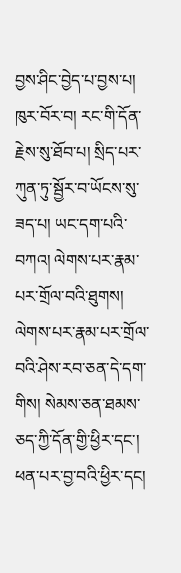བྱས་ཤིང་བྱེད་པ་བྱས་པ། ཁུར་བོར་བ། རང་གི་དོན་རྗེས་སུ་ཐོབ་པ། སྲིད་པར་ཀུན་ཏུ་སྦྱོར་བ་ཡོངས་སུ་ཟད་པ། ཡང་དག་པའི་བཀའ། ལེགས་པར་རྣམ་པར་གྲོལ་བའི་ཐུགས། ལེགས་པར་རྣམ་པར་གྲོལ་བའི་ཤེས་རབ་ཅན་དེ་དག་གིས། སེམས་ཅན་ཐམས་ཅད་ཀྱི་དོན་གྱི་ཕྱིར་དང་། ཕན་པར་བྱ་བའི་ཕྱིར་དང།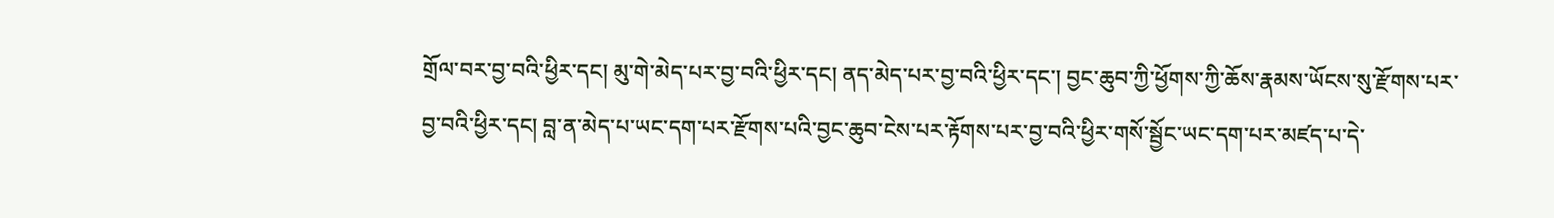གྲོལ་བར་བྱ་བའི་ཕྱིར་དང། མུ་གེ་མེད་པར་བྱ་བའི་ཕྱིར་དང། ནད་མེད་པར་བྱ་བའི་ཕྱིར་དང་། བྱང་ཆུབ་ཀྱི་ཕྱོགས་ཀྱི་ཆོས་རྣམས་ཡོངས་སུ་རྫོགས་པར་བྱ་བའི་ཕྱིར་དང། བླ་ན་མེད་པ་ཡང་དག་པར་རྫོགས་པའི་བྱང་ཆུབ་ངེས་པར་རྟོགས་པར་བྱ་བའི་ཕྱིར་གསོ་སྦྱོང་ཡང་དག་པར་མཛད་པ་དེ་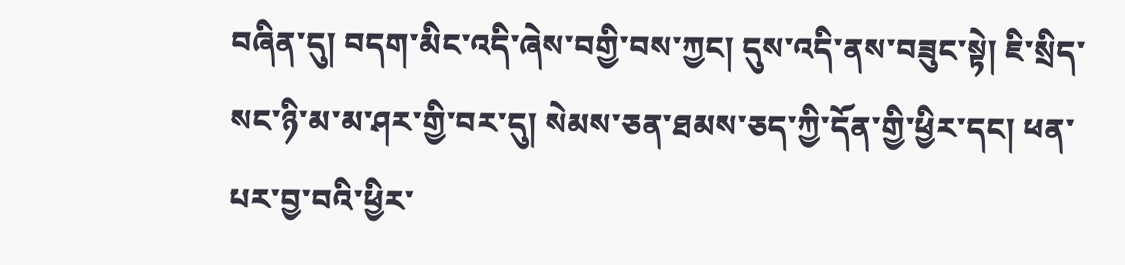བཞིན་དུ། བདག་མིང་འདི་ཞེས་བགྱི་བས་ཀྱང། དུས་འདི་ནས་བཟུང་སྟེ། ཇི་སྲིད་སང་ཉི་མ་མ་ཤར་གྱི་བར་དུ། སེམས་ཅན་ཐམས་ཅད་ཀྱི་དོན་གྱི་ཕྱིར་དང། ཕན་པར་བྱ་བའི་ཕྱིར་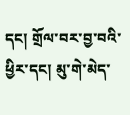དང། གྲོལ་བར་བྱ་བའི་ཕྱིར་དང། མུ་གེ་མེད་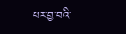པར་བྱ་བའི་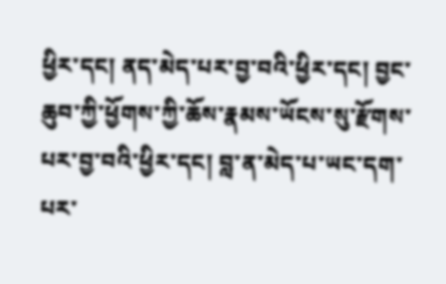ཕྱིར་དང། ནད་མེད་པར་བྱ་བའི་ཕྱིར་དང། བྱང་ཆུབ་ཀྱི་ཕྱོགས་ཀྱི་ཆོས་རྣམས་ཡོངས་སུ་རྫོགས་པར་བྱ་བའི་ཕྱིར་དང། བླ་ན་མེད་པ་ཡང་དག་པར་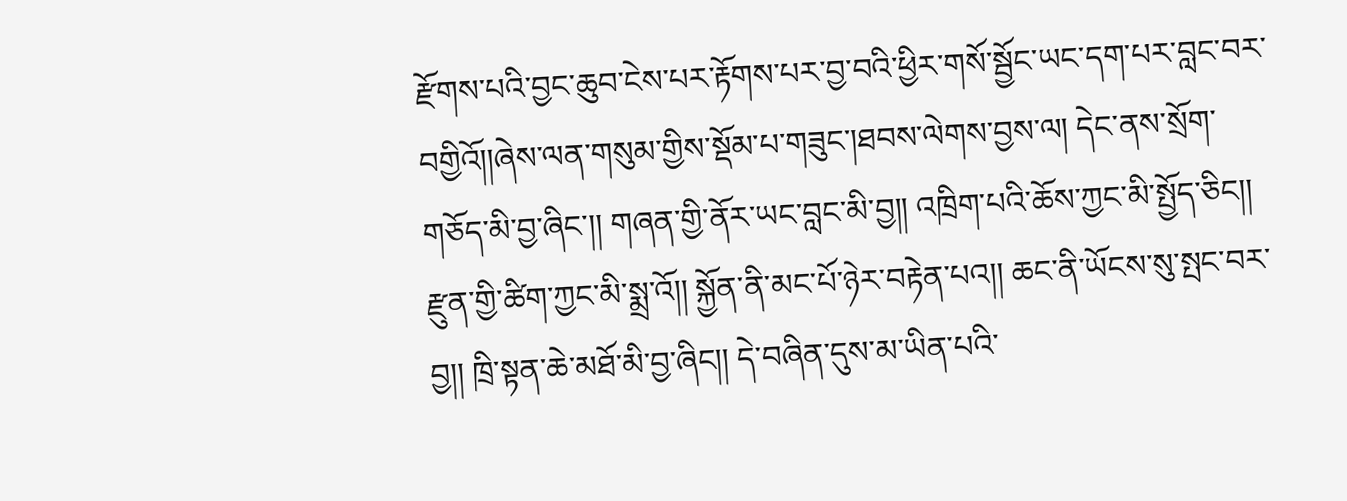རྫོགས་པའི་བྱང་ཆུབ་ངེས་པར་རྟོགས་པར་བྱ་བའི་ཕྱིར་གསོ་སྦྱོང་ཡང་དག་པར་བླང་བར་བགྱིའོ།།ཞེས་ལན་གསུམ་གྱིས་སྡོམ་པ་གཟུང་།ཐབས་ལེགས་བྱས་ལ། དེང་ནས་སྲོག་གཅོད་མི་བྱ་ཞིང་།། གཞན་གྱི་ནོར་ཡང་བླང་མི་བྱ།། འཁྲིག་པའི་ཆོས་ཀྱང་མི་སྤྱོད་ཅིང།། རྫུན་གྱི་ཚིག་ཀྱང་མི་སྨྲ་འོ།། སྐྱོན་ནི་མང་པོ་ཉེར་བརྟེན་པའ།། ཆང་ནི་ཡོངས་སུ་སྤང་བར་བྱ།། ཁྲི་སྟན་ཆེ་མཐོ་མི་བྱ་ཞིང།། དེ་བཞིན་དུས་མ་ཡིན་པའི་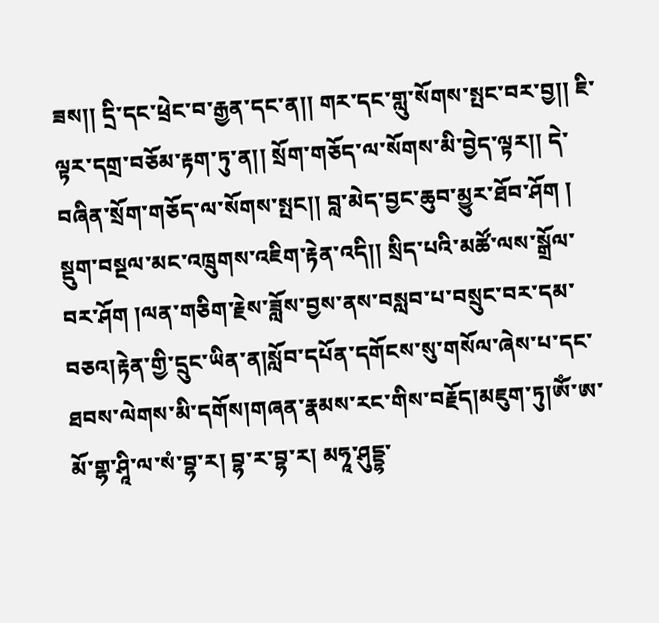ཟས།། དྲི་དང་ཕྲེང་བ་རྒྱན་དང་ན།། གར་དང་གླུ་སོགས་སྤང་བར་བྱ།། ཇི་ལྟར་དགྲ་བཅོམ་རྟག་ཏུ་ན།། སྲོག་གཅོད་ལ་སོགས་མི་བྱེད་ལྟར།། དེ་བཞིན་སྲོག་གཅོད་ལ་སོགས་སྤང།། བླ་མེད་བྱང་ཆུབ་མྱུར་ཐོབ་ཤོག ། སྡུག་བསྔལ་མང་འཁྲུགས་འཇིག་རྟེན་འདི།། སྲིད་པའི་མཚོ་ལས་སྒྲོལ་བར་ཤོག །ལན་གཅིག་རྗེས་ཟློས་བྱས་ནས་བསླབ་པ་བསྲུང་བར་དམ་བཅའ།རྟེན་གྱི་དྲུང་ཡིན་ན།སློབ་དཔོན་དགོངས་སུ་གསོལ་ཞེས་པ་དང་ཐབས་ལེགས་མི་དགོས།གཞན་རྣམས་རང་གིས་བརྗོད།མཇུག་ཏུ།ཨོཾ་ཨ་མོ་གྷ་ཤཱི་ལ་སཾ་བྷ་ར། བྷ་ར་བྷ་ར། མཧཱ་ཤུདྡྷ་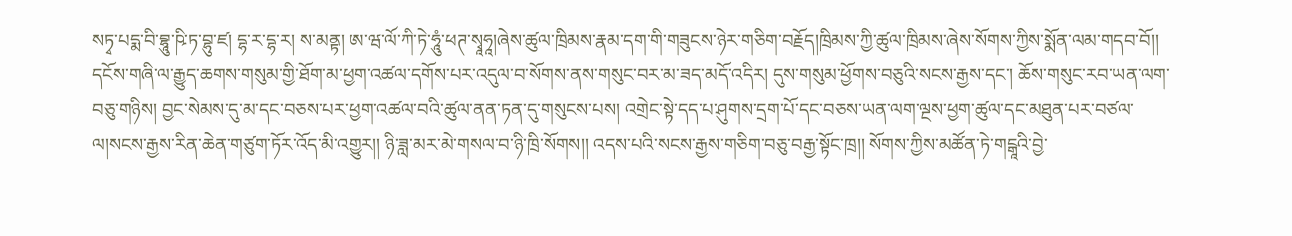སཏྭ་པདྨ་བི་བྷཱུ་ཥི་ཏ་བྷུ་ཛ། དྷ་ར་དྷ་ར། ས་མནྟ། ཨ་ཝ་ལོ་ཀི་ཏེ་ཧཱུཾ་ཕཊ་སྭཱཧཱ།ཞེས་ཚུལ་ཁྲིམས་རྣམ་དག་གི་གཟུངས་ཉེར་གཅིག་བརྗོད།ཁྲིམས་ཀྱི་ཚུལ་ཁྲིམས་ཞེས་སོགས་ཀྱིས་སྨོན་ལམ་གདབ་བོ།།
དངོས་གཞི་ལ་རྒྱུད་ཆགས་གསུམ་གྱི་ཐོག་མ་ཕྱག་འཚལ་དགོས་པར་འདུལ་བ་སོགས་ནས་གསུང་བར་མ་ཟད་མདོ་འདིར། དུས་གསུམ་ཕྱོགས་བཅུའི་སངས་རྒྱས་དང་། ཆོས་གསུང་རབ་ཡན་ལག་བཅུ་གཉིས། བྱང་སེམས་དུ་མ་དང་བཅས་པར་ཕྱག་འཚལ་བའི་ཚུལ་ནན་ཏན་དུ་གསུངས་པས། འགྲེང་སྟེ་དད་པ་ཤུགས་དྲག་པོ་དང་བཅས་ཡན་ལག་ལྔས་ཕྱག་ཚུལ་དང་མཐུན་པར་བཙལ་ལ།སངས་རྒྱས་རིན་ཆེན་གཙུག་ཏོར་འོད་མི་འགྱུར།། ཉི་ཟླ་མར་མེ་གསལ་བ་ཉི་ཁྲི་སོགས།། འདས་པའི་སངས་རྒྱས་གཅིག་བཅུ་བརྒྱ་སྟོང་ཁྲ།། སོགས་ཀྱིས་མཚོན་ཏེ་གངྒཱའི་བྱེ་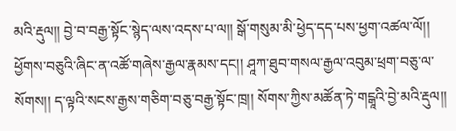མའི་རྡུལ།། བྱེ་བ་བརྒྱ་སྟོང་སྙེད་ལས་འདས་པ་ལ།། སྒོ་གསུམ་མི་ཕྱེད་དད་པས་ཕྱག་འཚལ་ལོ།། ཕྱོགས་བཅུའི་ཞིང་ན་འཚོ་གཞེས་རྒྱལ་རྣམས་དང།། ཤཱཀ་ཐུབ་གསལ་རྒྱལ་འབུམ་ཕྲག་བཅུ་ལ་སོགས།། ད་ལྟའི་སངས་རྒྱས་གཅིག་བཅུ་བརྒྱ་སྟོང་ཁྲ།། སོགས་ཀྱིས་མཚོན་ཏེ་གངྒཱའི་བྱེ་མའི་རྡུལ།།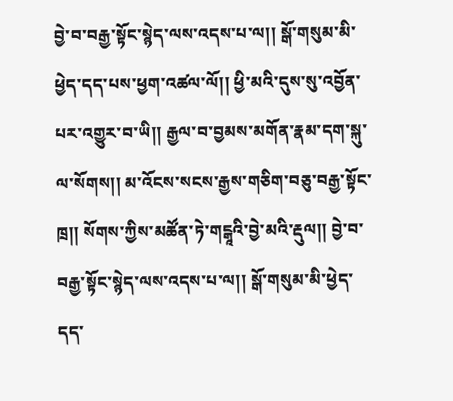བྱེ་བ་བརྒྱ་སྟོང་སྙེད་ལས་འདས་པ་ལ།། སྒོ་གསུམ་མི་ཕྱེད་དད་པས་ཕྱག་འཚལ་ལོ།། ཕྱི་མའི་དུས་སུ་འབྱོན་པར་འགྱུར་བ་ཡི།། རྒྱལ་བ་བྱམས་མགོན་རྣམ་དག་སྐུ་ལ་སོགས།། མ་འོངས་སངས་རྒྱས་གཅིག་བཅུ་བརྒྱ་སྟོང་ཁྲ།། སོགས་ཀྱིས་མཚོན་ཏེ་གངྒཱའི་བྱེ་མའི་རྡུལ།། བྱེ་བ་བརྒྱ་སྟོང་སྙེད་ལས་འདས་པ་ལ།། སྒོ་གསུམ་མི་ཕྱེད་དད་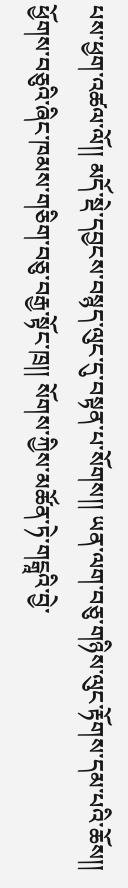པས་ཕྱག་འཚལ་ལོ།། མདོ་སྡེ་དབྱངས་བསྙད་ལུང་དུ་བསྟན་པ་སོགས།། ཡན་ལག་བཅུ་གཉིས་ལུང་རྟོགས་དམ་པའི་ཆོས།། ཕྱོགས་བཅུའི་ཞིང་ཁམས་གཅིག་བཅུ་བརྒྱ་སྟོང་ཁྲ།། སོགས་ཀྱིས་མཚོན་ཏེ་གངྒཱའི་བྱེ་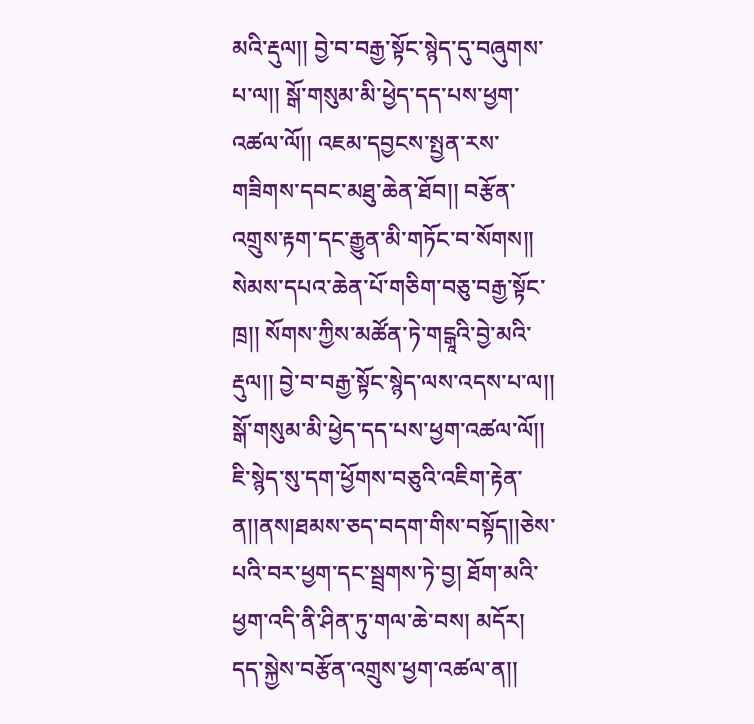མའི་རྡུལ།། བྱེ་བ་བརྒྱ་སྟོང་སྙེད་དུ་བཞུགས་པ་ལ།། སྒོ་གསུམ་མི་ཕྱེད་དད་པས་ཕྱག་འཚལ་ལོ།། འཇམ་དབྱངས་སྤྱན་རས་གཟིགས་དབང་མཐུ་ཆེན་ཐོབ།། བརྩོན་འགྲུས་རྟག་དང་རྒྱུན་མི་གཏོང་བ་སོགས།། སེམས་དཔའ་ཆེན་པོ་གཅིག་བཅུ་བརྒྱ་སྟོང་ཁྲ།། སོགས་ཀྱིས་མཚོན་ཏེ་གངྒཱའི་བྱེ་མའི་རྡུལ།། བྱེ་བ་བརྒྱ་སྟོང་སྙེད་ལས་འདས་པ་ལ།། སྒོ་གསུམ་མི་ཕྱེད་དད་པས་ཕྱག་འཚལ་ལོ།། ཇི་སྙེད་སུ་དག་ཕྱོགས་བཅུའི་འཇིག་རྟེན་ན།།ནས།ཐམས་ཅད་བདག་གིས་བསྟོད།།ཅེས་པའི་བར་ཕྱག་དང་སྦྲགས་ཏེ་བྱ། ཐོག་མའི་ཕྱག་འདི་ནི་ཤིན་ཏུ་གལ་ཆེ་བས། མདོར། དད་སྐྱེས་བརྩོན་འགྲུས་ཕྱག་འཚལ་ན།།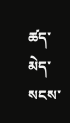ཚད་མེད་སངས་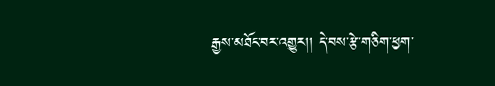རྒྱས་མཐོང་བར་འགྱུར།། དེ་བས་རྩེ་གཅིག་ཕྱག་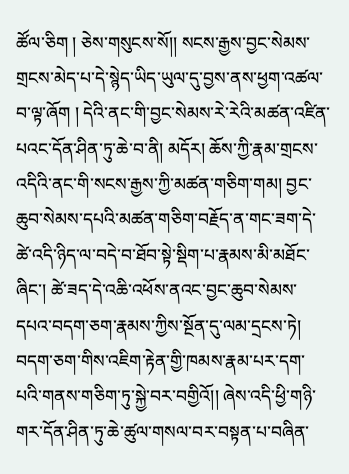ཚོལ་ཅིག ། ཅེས་གསུངས་སོ།། སངས་རྒྱས་བྱང་སེམས་གྲངས་མེད་པ་དེ་སྙེད་ཡིད་ཡུལ་དུ་བྱས་ནས་ཕྱག་འཚལ་བ་ལྟ་ཞོག ། དེའི་ནང་གི་བྱང་སེམས་རེ་རེའི་མཚན་འཛིན་པའང་དོན་ཤིན་ཏུ་ཆེ་བ་ནི། མདོར། ཆོས་ཀྱི་རྣམ་གྲངས་འདིའི་ནང་གི་སངས་རྒྱས་ཀྱི་མཚན་གཅིག་གམ། བྱང་ཆུབ་སེམས་དཔའི་མཚན་གཅིག་བརྗོད་ན་གང་ཟག་དེ་ཚེ་འདི་ཉིད་ལ་བདེ་བ་ཐོབ་སྟེ་སྡིག་པ་རྣམས་མི་མཐོང་ཞིང་། ཚེ་ཟད་དེ་འཆི་འཕོས་ནའང་བྱང་ཆུབ་སེམས་དཔའ་བདག་ཅག་རྣམས་ཀྱིས་སྔོན་དུ་ལམ་དྲངས་ཏེ། བདག་ཅག་གིས་འཇིག་རྟེན་གྱི་ཁམས་རྣམ་པར་དག་པའི་གནས་གཅིག་ཏུ་སྐྱེ་བར་བགྱིའོ།། ཞེས་འདི་ཕྱི་གཉི་གར་དོན་ཤིན་ཏུ་ཆེ་ཚུལ་གསལ་བར་བསྟན་པ་བཞིན་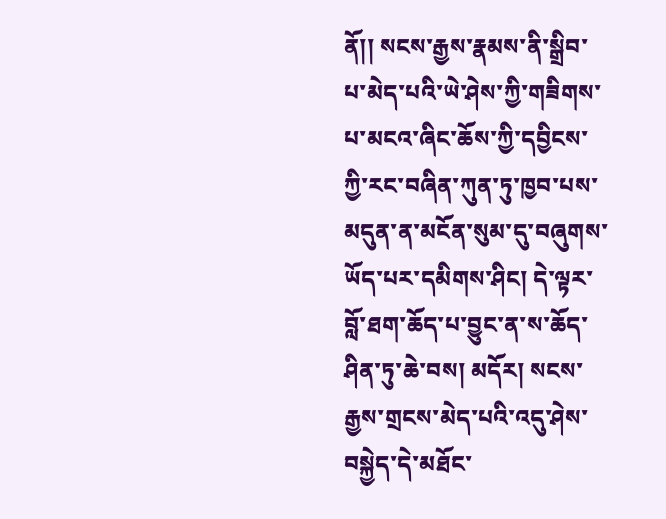ནོ།། སངས་རྒྱས་རྣམས་ནི་སྒྲིབ་པ་མེད་པའི་ཡེ་ཤེས་ཀྱི་གཟིགས་པ་མངའ་ཞིང་ཆོས་ཀྱི་དབྱིངས་ཀྱི་རང་བཞིན་ཀུན་ཏུ་ཁྱབ་པས་མདུན་ན་མངོན་སུམ་དུ་བཞུགས་ཡོད་པར་དམིགས་ཤིང། དེ་ལྟར་བློ་ཐག་ཆོད་པ་བྱུང་ན་ས་ཆོད་ཤིན་ཏུ་ཆེ་བས། མདོར། སངས་རྒྱས་གྲངས་མེད་པའི་འདུ་ཤེས་བསྐྱེད་དེ་མཐོང་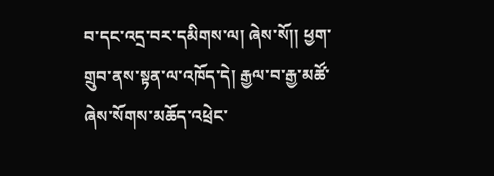བ་དང་འདྲ་བར་དམིགས་ལ། ཞེས་སོ།། ཕྱག་གྲུབ་ནས་སྟན་ལ་འཁོད་དེ། རྒྱལ་བ་རྒྱ་མཚོ་ཞེས་སོགས་མཆོད་འཕྲེང་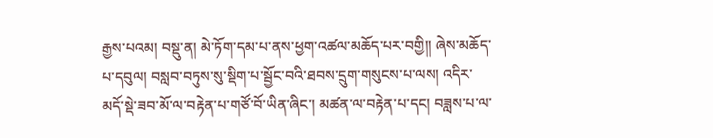རྒྱས་པའམ། བསྡུ་ན། མེ་ཏོག་དམ་པ་ནས་ཕྱག་འཚལ་མཆོད་པར་བགྱི།། ཞེས་མཆོད་པ་དབུལ། བསླབ་བཏུས་སུ་སྡིག་པ་སྦྱོང་བའི་ཐབས་དྲུག་གསུངས་པ་ལས། འདིར་མདོ་སྡེ་ཟབ་མོ་ལ་བརྟེན་པ་གཙོ་བོ་ཡིན་ཞིང་། མཚན་ལ་བརྟེན་པ་དང། བཟླས་པ་ལ་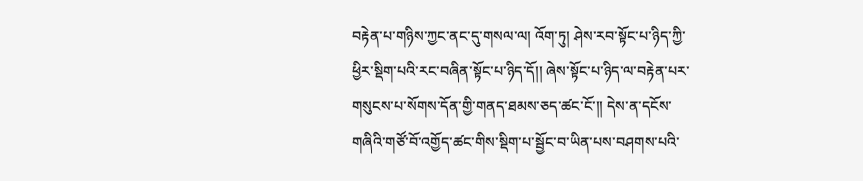བརྟེན་པ་གཉིས་ཀྱང་ནང་དུ་གསལ་ལ། འོག་ཏུ། ཤེས་རབ་སྟོང་པ་ཉིད་ཀྱི་ཕྱིར་སྡིག་པའི་རང་བཞིན་སྟོང་པ་ཉིད་དོ།། ཞེས་སྟོང་པ་ཉིད་ལ་བརྟེན་པར་གསུངས་པ་སོགས་དོན་གྱི་གནད་ཐམས་ཅད་ཚང་ངོ་།། དེས་ན་དངོས་གཞིའི་གཙོ་བོ་འགྱོད་ཚང་གིས་སྡིག་པ་སྦྱོང་བ་ཡིན་པས་བཤགས་པའི་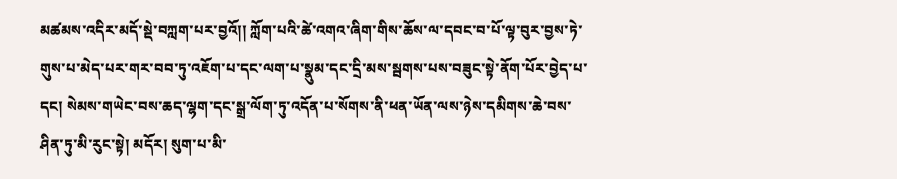མཚམས་འདིར་མདོ་སྡེ་བཀླག་པར་བྱའོ།། ཀློག་པའི་ཚེ་འགའ་ཞིག་གིས་ཆོས་ལ་དབང་བ་པོ་ལྟ་བུར་བྱས་ཏེ་གུས་པ་མེད་པར་གར་བབ་ཏུ་འཇོག་པ་དང་ལག་པ་སྣུམ་དང་དྲི་མས་སྦགས་པས་བཟུང་སྟེ་ནོག་པོར་བྱེད་པ་དང། སེམས་གཡེང་བས་ཆད་ལྷག་དང་སྒྲ་ལོག་ཏུ་འདོན་པ་སོགས་ནི་ཕན་ཡོན་ལས་ཉེས་དམིགས་ཆེ་བས་ཤིན་ཏུ་མི་རུང་སྟེ། མདོར། སུག་པ་མི་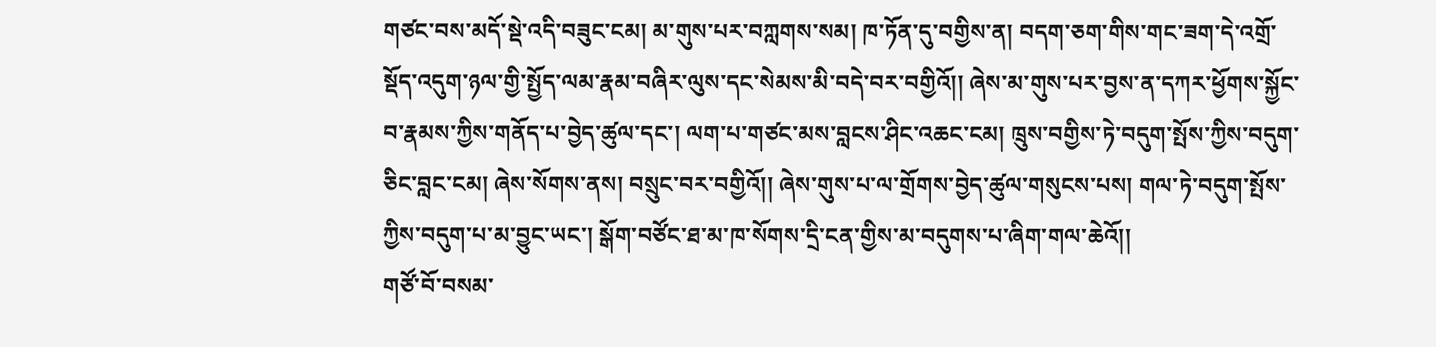གཙང་བས་མདོ་སྡེ་འདི་བཟུང་ངམ། མ་གུས་པར་བཀླགས་སམ། ཁ་ཏོན་དུ་བགྱིས་ན། བདག་ཅག་གིས་གང་ཟག་དེ་འགྲོ་སྡོད་འདུག་ཉལ་གྱི་སྤྱོད་ལམ་རྣམ་བཞིར་ལུས་དང་སེམས་མི་བདེ་བར་བགྱིའོ།། ཞེས་མ་གུས་པར་བྱས་ན་དཀར་ཕྱོགས་སྐྱོང་བ་རྣམས་ཀྱིས་གནོད་པ་བྱེད་ཚུལ་དང་། ལག་པ་གཙང་མས་བླངས་ཤིང་འཆང་ངམ། ཁྲུས་བགྱིས་ཏེ་བདུག་སྤོས་ཀྱིས་བདུག་ཅིང་བླང་ངམ། ཞེས་སོགས་ནས། བསྲུང་བར་བགྱིའོ།། ཞེས་གུས་པ་ལ་གྲོགས་བྱེད་ཚུལ་གསུངས་པས། གལ་ཏེ་བདུག་སྤོས་ཀྱིས་བདུག་པ་མ་བྱུང་ཡང་། སྒོག་བཙོང་ཐ་མ་ཁ་སོགས་དྲི་ངན་གྱིས་མ་བདུགས་པ་ཞིག་གལ་ཆེའོ།།
གཙོ་བོ་བསམ་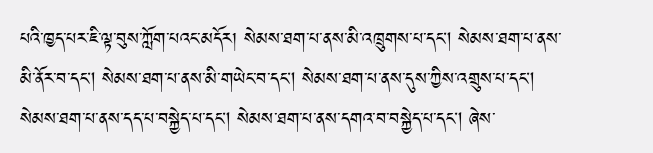པའི་ཁྱད་པར་ཇི་ལྟ་བུས་ཀློག་པའང་མདོར། སེམས་ཐག་པ་ནས་མི་འཁྲུགས་པ་དང། སེམས་ཐག་པ་ནས་མི་ནོར་བ་དང། སེམས་ཐག་པ་ནས་མི་གཡེང་བ་དང། སེམས་ཐག་པ་ནས་དུས་ཀྱིས་འགྲུས་པ་དང། སེམས་ཐག་པ་ནས་དད་པ་བསྐྱེད་པ་དང། སེམས་ཐག་པ་ནས་དགའ་བ་བསྐྱེད་པ་དང། ཞེས་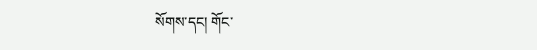སོགས་དང། གོང་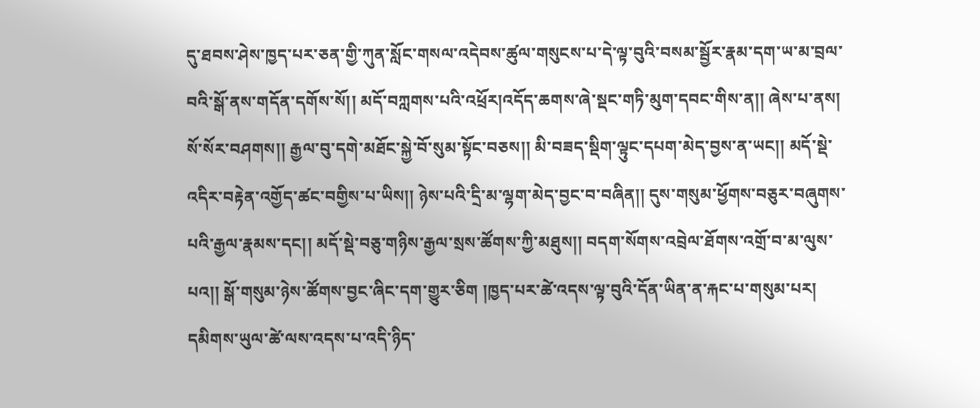དུ་ཐབས་ཤེས་ཁྱད་པར་ཅན་གྱི་ཀུན་སློང་གསལ་འདེབས་ཚུལ་གསུངས་པ་དེ་ལྟ་བུའི་བསམ་སྦྱོར་རྣམ་དག་ཡ་མ་བྲལ་བའི་སྒོ་ནས་གདོན་དགོས་སོ།། མདོ་བཀླགས་པའི་འཕྲོར།འདོད་ཆགས་ཞེ་སྡང་གཏི་མུག་དབང་གིས་ན།། ཞེས་པ་ནས། སོ་སོར་བཤགས།། རྒྱལ་བུ་དགེ་མཐོང་སྐྱེ་བོ་སུམ་སྟོང་བཅས།། མི་བཟད་སྡིག་ལྟུང་དཔག་མེད་བྱས་ན་ཡང།། མདོ་སྡེ་འདིར་བརྟེན་འགྱོད་ཚང་བགྱིས་པ་ཡིས།། ཉེས་པའི་དྲི་མ་ལྷག་མེད་བྱང་བ་བཞིན།། དུས་གསུམ་ཕྱོགས་བཅུར་བཞུགས་པའི་རྒྱལ་རྣམས་དང།། མདོ་སྡེ་བཅུ་གཉིས་རྒྱལ་སྲས་ཚོགས་ཀྱི་མཐུས།། བདག་སོགས་འབྲེལ་ཐོགས་འགྲོ་བ་མ་ལུས་པའ།། སྒོ་གསུམ་ཉེས་ཚོགས་བྱང་ཞིང་དག་གྱུར་ཅིག །ཁྱད་པར་ཚེ་འདས་ལྟ་བུའི་དོན་ཡིན་ན་རྐང་པ་གསུམ་པར། དམིགས་ཡུལ་ཚེ་ལས་འདས་པ་འདི་ཉིད་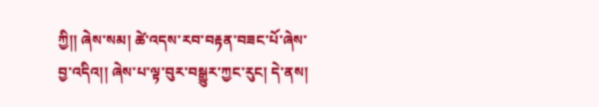ཀྱི།། ཞེས་སམ། ཚེ་འདས་རབ་བརྟན་བཟང་པོ་ཞེས་བྱ་འདིའ།། ཞེས་པ་ལྟ་བུར་བསྒྱུར་ཀྱང་རུང། དེ་ནས།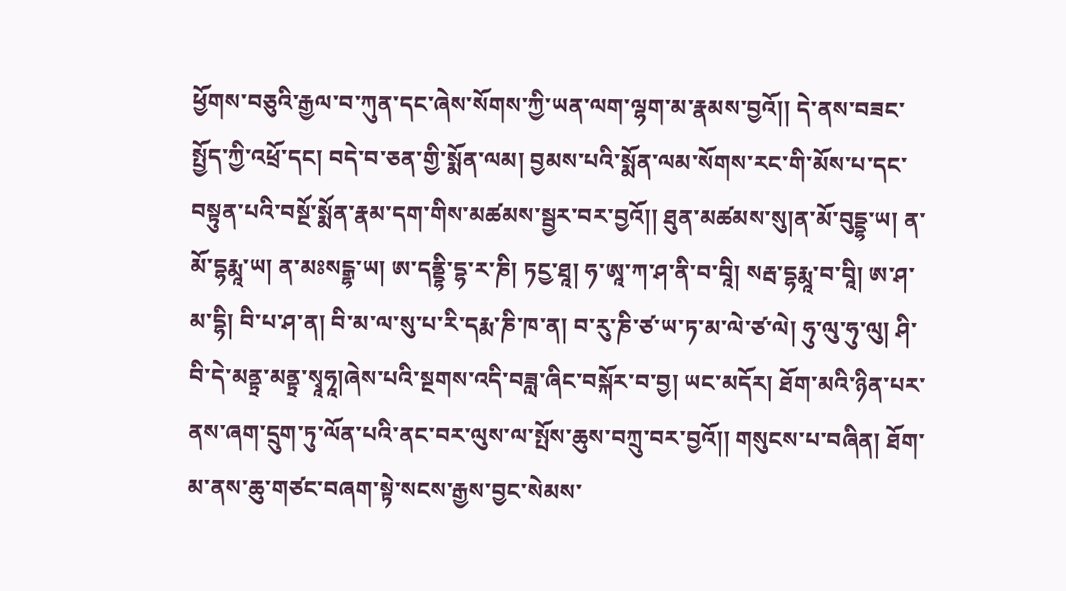ཕྱོགས་བཅུའི་རྒྱལ་བ་ཀུན་དང་ཞེས་སོགས་ཀྱི་ཡན་ལག་ལྷག་མ་རྣམས་བྱའོ།། དེ་ནས་བཟང་སྤྱོད་ཀྱི་འཕྲོ་དང། བདེ་བ་ཅན་གྱི་སྨོན་ལམ། བྱམས་པའི་སྨོན་ལམ་སོགས་རང་གི་མོས་པ་དང་བསྟུན་པའི་བསྔོ་སྨོན་རྣམ་དག་གིས་མཚམས་སྦྱར་བར་བྱའོ།། ཐུན་མཚམས་སུ།ན་མོ་བུདྡྷ་ཡ། ན་མོ་དྷརྨཱ་ཡ། ན་མཿསངྒྷ་ཡ། ཨ་དནྡྷི་དྷ་ར་ཎི། ཏངྱ་ཐཱ། ཧ་ཨཱ་ཀ་ཤ་ནི་བ་བཱི། སརྦ་དྷརྨཱ་བ་བཱི། ཨ་ཤ་མ་དྷི། བི་པ་ཤ་ན། བི་མ་ལ་སུ་པ་རི་དརྨ་ཎི་ཁ་ན། བ་རུ་ཎི་ཙ་ཡ་ཏ་མ་ལེ་ཙ་ལེ། ཧུ་ལུ་ཧུ་ལུ། ཤི་བི་དེ་མནྟྲ་མནྟྲ་སྭཱཧཱ།ཞེས་པའི་སྔགས་འདི་བཟླ་ཞིང་བསྐོར་བ་བྱ། ཡང་མདོར། ཐོག་མའི་ཉིན་པར་ནས་ཞག་དྲུག་ཏུ་ལོན་པའི་ནང་བར་ལུས་ལ་སྤོས་ཆུས་བཀྲུ་བར་བྱའོ།། གསུངས་པ་བཞིན། ཐོག་མ་ནས་ཆུ་གཙང་བཞག་སྟེ་སངས་རྒྱས་བྱང་སེམས་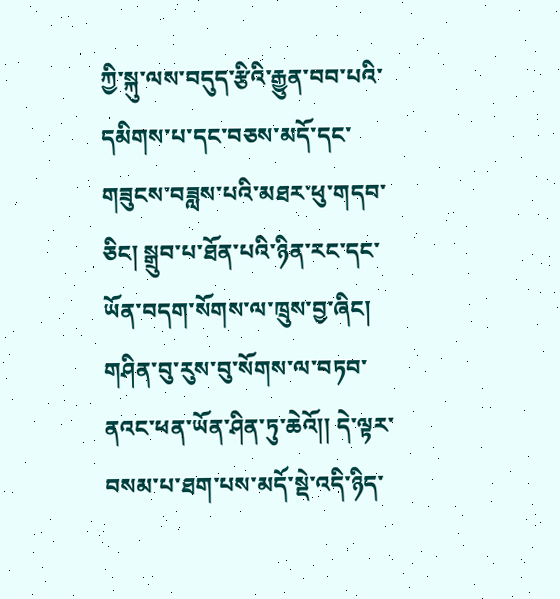ཀྱི་སྐུ་ལས་བདུད་རྩིའི་རྒྱུན་བབ་པའི་དམིགས་པ་དང་བཅས་མདོ་དང་གཟུངས་བཟླས་པའི་མཐར་ཕུ་གདབ་ཅིང། སྒྲུབ་པ་ཐོན་པའི་ཉིན་རང་དང་ཡོན་བདག་སོགས་ལ་ཁྲུས་བྱ་ཞིང། གཤིན་བུ་རུས་བུ་སོགས་ལ་བཏབ་ནའང་ཕན་ཡོན་ཤིན་ཏུ་ཆེའོ།། དེ་ལྟར་བསམ་པ་ཐག་པས་མདོ་སྡེ་འདི་ཉིད་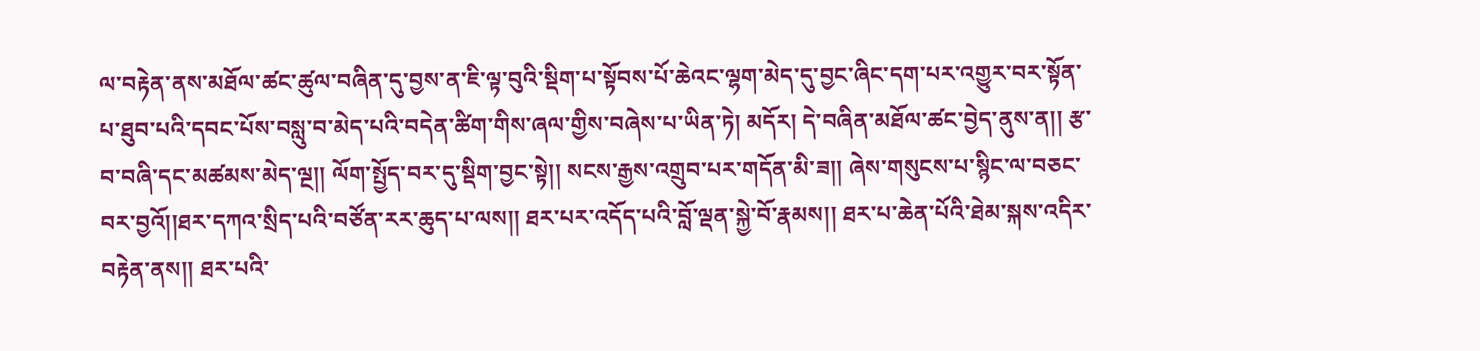ལ་བརྟེན་ནས་མཐོལ་ཚང་ཚུལ་བཞིན་དུ་བྱས་ན་ཇི་ལྟ་བུའི་སྡིག་པ་སྟོབས་པོ་ཆེའང་ལྷག་མེད་དུ་བྱང་ཞིང་དག་པར་འགྱུར་བར་སྟོན་པ་ཐུབ་པའི་དབང་པོས་བསླུ་བ་མེད་པའི་བདེན་ཚིག་གིས་ཞལ་གྱིས་བཞེས་པ་ཡིན་ཏེ། མདོར། དེ་བཞིན་མཐོལ་ཚང་བྱེད་ནུས་ན།། རྩ་བ་བཞི་དང་མཚམས་མེད་ལྔ།། ལོག་སྤྱོད་བར་དུ་སྡིག་བྱང་སྟེ།། སངས་རྒྱས་འགྲུབ་པར་གདོན་མི་ཟ།། ཞེས་གསུངས་པ་སྙིང་ལ་བཅང་བར་བྱའོ།།ཐར་དཀའ་སྲིད་པའི་བཙོན་རར་ཆུད་པ་ལས།། ཐར་པར་འདོད་པའི་བློ་ལྡན་སྐྱེ་བོ་རྣམས།། ཐར་པ་ཆེན་པོའི་ཐེམ་སྐས་འདིར་བརྟེན་ནས།། ཐར་པའི་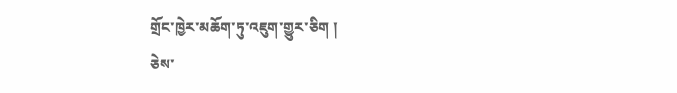གྲོང་ཁྱེར་མཆོག་ཏུ་འཇུག་གྱུར་ཅིག །
ཅེས་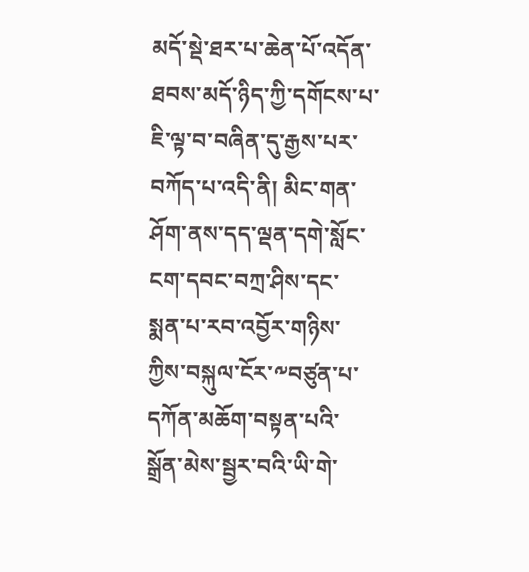མདོ་སྡེ་ཐར་པ་ཆེན་པོ་འདོན་ཐབས་མདོ་ཉིད་ཀྱི་དགོངས་པ་ཇི་ལྟ་བ་བཞིན་དུ་རྒྱས་པར་བཀོད་པ་འདི་ནི། མིང་གན་ཤོག་ནས་དད་ལྡན་དགེ་སློང་ངག་དབང་བཀྲ་ཤིས་དང་སྨན་པ་རབ་འབྱོར་གཉིས་ཀྱིས་བསྐུལ་ངོར་༸བཙུན་པ་དཀོན་མཆོག་བསྟན་པའི་སྒྲོན་མེས་སྦྱར་བའི་ཡི་གེ་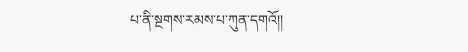པ་ནི་སྔགས་རམས་པ་ཀུན་དགའོ།།